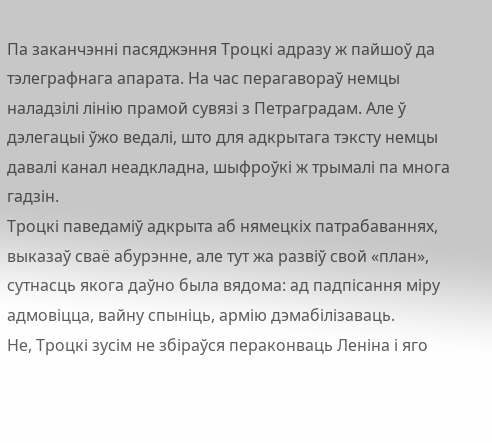Па заканчэнні пасяджэння Троцкі адразу ж пайшоў да тэлеграфнага апарата. На час перагавораў немцы наладзілі лінію прамой сувязі з Петраградам. Але ў дэлегацыі ўжо ведалі, што для адкрытага тэксту немцы давалі канал неадкладна, шыфроўкі ж трымалі па многа гадзін.
Троцкі паведаміў адкрыта аб нямецкіх патрабаваннях, выказаў сваё абурэнне, але тут жа развіў свой «план», сутнасць якога даўно была вядома: ад падпісання міру адмовіцца, вайну спыніць, армію дэмабілізаваць.
Не, Троцкі зусім не збіраўся пераконваць Леніна і яго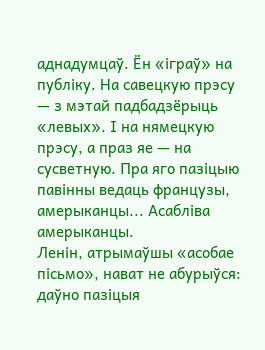аднадумцаў. Ён «іграў» на публіку. На савецкую прэсу — з мэтай падбадзёрыць «левых». І на нямецкую прэсу, а праз яе — на сусветную. Пра яго пазіцыю павінны ведаць французы, амерыканцы... Асабліва амерыканцы.
Ленін, атрымаўшы «асобае пісьмо», нават не абурыўся: даўно пазіцыя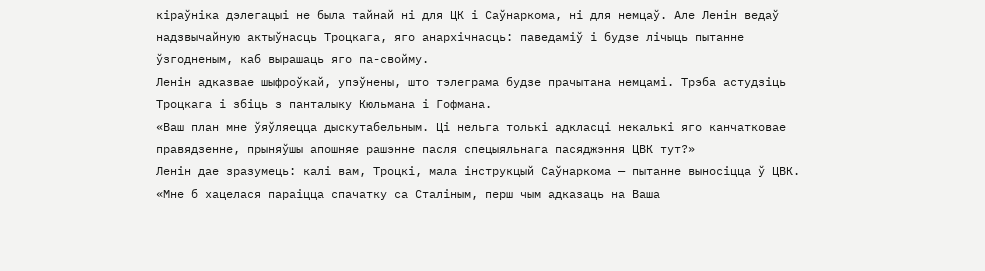кіраўніка дэлегацыі не была тайнай ні для ЦК і Саўнаркома, ні для немцаў. Але Ленін ведаў надзвычайную актыўнасць Троцкага, яго анархічнасць: паведаміў і будзе лічыць пытанне ўзгодненым, каб вырашаць яго па-свойму.
Ленін адказвае шыфроўкай, упэўнены, што тэлеграма будзе прачытана немцамі. Трэба астудзіць Троцкага і збіць з панталыку Кюльмана і Гофмана.
«Ваш план мне ўяўляецца дыскутабельным. Ці нельга толькі адкласці некалькі яго канчатковае правядзенне, прыняўшы апошняе рашэнне пасля спецыяльнага пасяджэння ЦВК тут?»
Ленін дае зразумець: калі вам, Троцкі, мала інструкцый Саўнаркома — пытанне выносіцца ў ЦВК.
«Мне б хацелася параіцца спачатку са Сталіным, перш чым адказаць на Ваша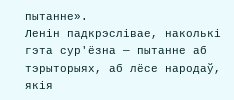пытанне».
Ленін падкрэслівае, наколькі гэта сур'ёзна — пытанне аб тэрыторыях, аб лёсе народаў, якія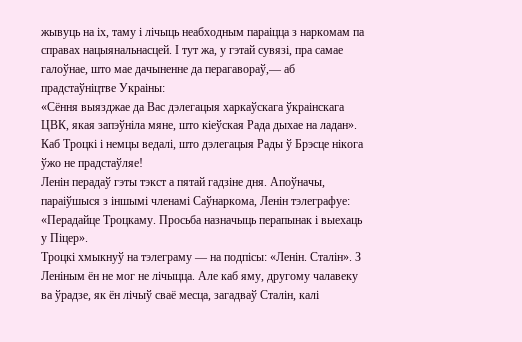жывуць на іх, таму і лічыць неабходным параіцца з наркомам па справах нацыянальнасцей. І тут жа, у гэтай сувязі, пра самае галоўнае, што мае дачыненне да перагавораў,— аб прадстаўніцтве Украіны:
«Сёння выязджае да Вас дэлегацыя харкаўскага ўкраінскага ЦВК, якая запэўніла мяне, што кіеўская Рада дыхае на ладан». Каб Троцкі і немцы ведалі, што дэлегацыя Рады ў Брэсце нікога ўжо не прадстаўляе!
Ленін перадаў гэты тэкст а пятай гадзіне дня. Апоўначы, параіўшыся з іншымі членамі Саўнаркома, Ленін тэлеграфуе:
«Перадайце Троцкаму. Просьба назначыць перапынак і выехаць у Піцер».
Троцкі хмыкнуў на тэлеграму — на подпісы: «Ленін. Сталін». З Леніным ён не мог не лічыцца. Але каб яму, другому чалавеку ва ўрадзе, як ён лічыў сваё месца, загадваў Сталін, калі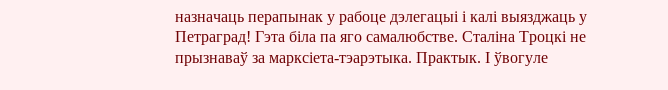назначаць перапынак у рабоце дэлегацыі і калі выязджаць у Петраград! Гэта біла па яго самалюбстве. Сталіна Троцкі не прызнаваў за марксіета-тэарэтыка. Практык. І ўвогуле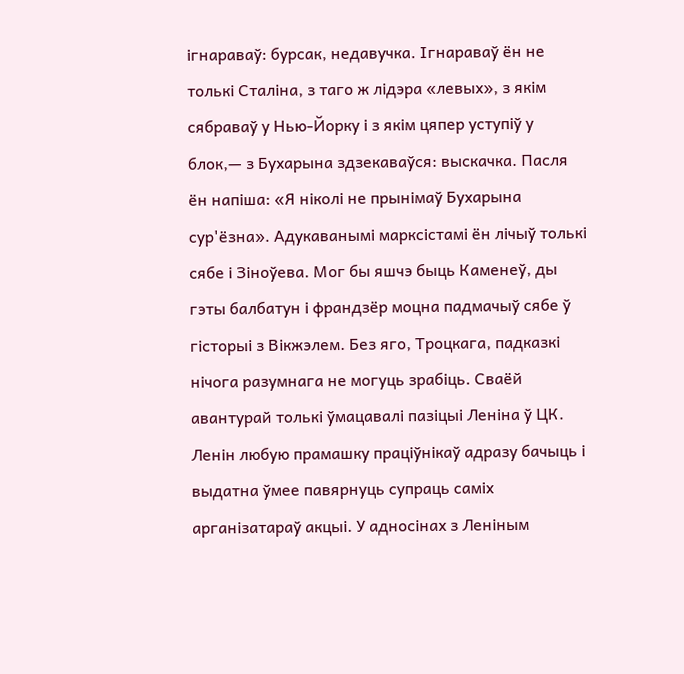ігнараваў: бурсак, недавучка. Ігнараваў ён не толькі Сталіна, з таго ж лідэра «левых», з якім сябраваў у Нью-Йорку і з якім цяпер уступіў у блок,— з Бухарына здзекаваўся: выскачка. Пасля ён напіша: «Я ніколі не прынімаў Бухарына сур'ёзна». Адукаванымі марксістамі ён лічыў толькі сябе і Зіноўева. Мог бы яшчэ быць Каменеў, ды гэты балбатун і франдзёр моцна падмачыў сябе ў гісторыі з Вікжэлем. Без яго, Троцкага, падказкі нічога разумнага не могуць зрабіць. Сваёй авантурай толькі ўмацавалі пазіцыі Леніна ў ЦК. Ленін любую прамашку праціўнікаў адразу бачыць і выдатна ўмее павярнуць супраць саміх арганізатараў акцыі. У адносінах з Леніным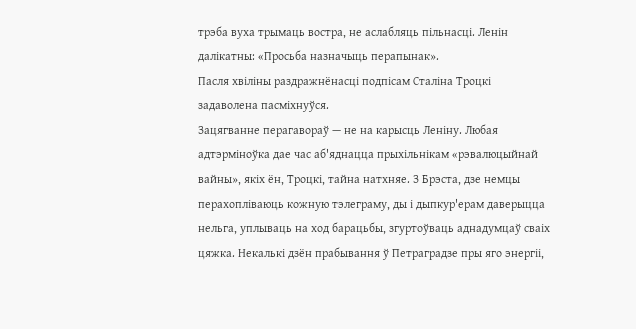трэба вуха трымаць востра, не аслабляць пільнасці. Ленін далікатны: «Просьба назначыць перапынак».
Пасля хвіліны раздражнёнасці подпісам Сталіна Троцкі задаволена пасміхнуўся.
Зацягванне перагавораў — не на карысць Леніну. Любая адтэрміноўка дае час аб'яднацца прыхільнікам «рэвалюцыйнай вайны», якіх ён, Троцкі, тайна натхняе. З Брэста, дзе немцы перахопліваюць кожную тэлеграму, ды і дыпкур'ерам даверыцца нельга, уплываць на ход барацьбы, згуртоўваць аднадумцаў сваіх цяжка. Некалькі дзён прабывання ў Петраградзе пры яго энергіі,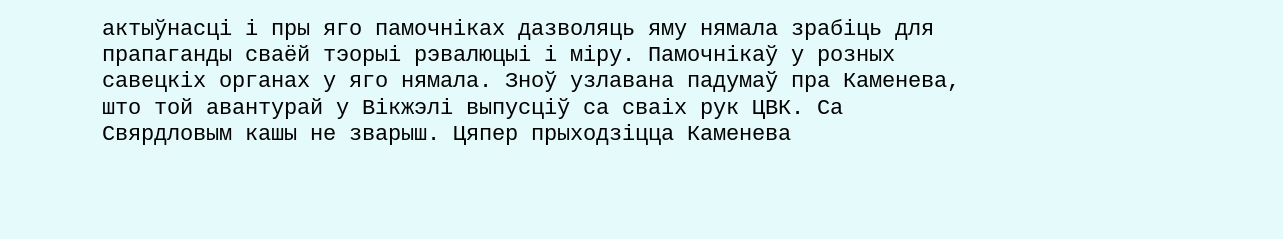актыўнасці і пры яго памочніках дазволяць яму нямала зрабіць для прапаганды сваёй тэорыі рэвалюцыі і міру. Памочнікаў у розных савецкіх органах у яго нямала. Зноў узлавана падумаў пра Каменева, што той авантурай у Вікжэлі выпусціў са сваіх рук ЦВК. Са Свярдловым кашы не зварыш. Цяпер прыходзіцца Каменева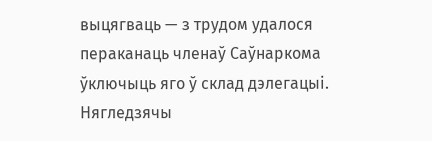выцягваць — з трудом удалося пераканаць членаў Саўнаркома ўключыць яго ў склад дэлегацыі.
Нягледзячы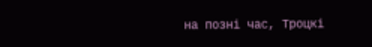на позні час, Троцкі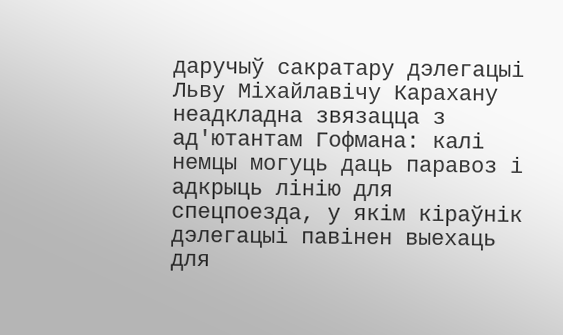даручыў сакратару дэлегацыі Льву Міхайлавічу Карахану неадкладна звязацца з ад'ютантам Гофмана: калі немцы могуць даць паравоз і адкрыць лінію для спецпоезда, у якім кіраўнік дэлегацыі павінен выехаць для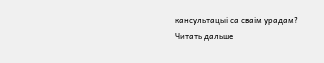кансультацыі са сваім урадам?
Читать дальше